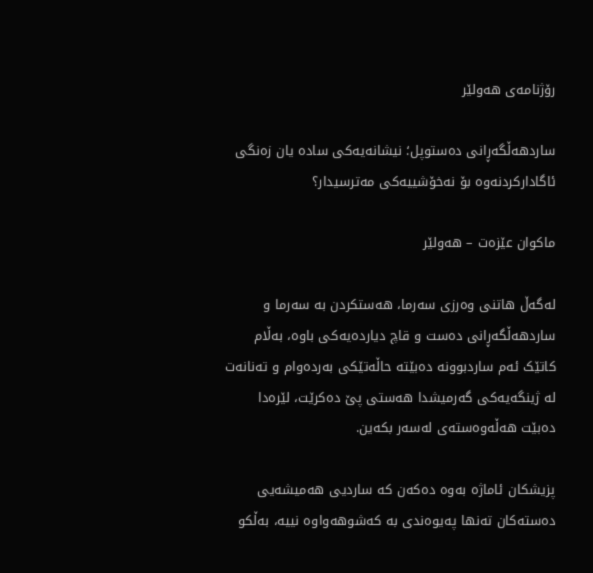رۆژنامەی ھەولێر

ساردهەڵگەڕانی دەستوپل؛ نیشانەیەکی سادە یان زەنگی ئاگادارکردنەوە بۆ نەخۆشییەکی مەترسیدار؟

ماكوان عێزەت – هەولێر

لەگەڵ هاتنی وەرزی سەرما، هەستکردن بە سەرما و ساردهەڵگەڕانی دەست و قاچ دیاردەیەکی باوە، بەڵام کاتێک ئەم ساردبوونە دەبێتە حاڵەتێکی بەردەوام و تەنانەت لە ژینگەیەکی گەرمیشدا هەستی پێ دەکرێت، لێرەدا دەبێت هەڵەوەستەی لەسەر بکەین.

پزیشکان ئاماژە بەوە دەکەن کە ساردیی هەمیشەیی دەستەکان تەنها پەیوەندی بە کەشوهەواوە نییە، بەڵکو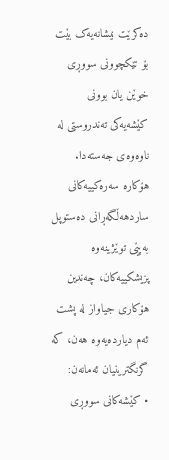دەکرێت نیشانەیەک بێت بۆ تێکچوونی سووڕی خوێن یان بوونی کێشەیەکی تەندروستی لە ناوەوەی جەستەدا.
هۆکارە سەرەکییەکانی ساردهەڵگەڕانی دەستوپل
بەپێی توێژینەوە پزیشکییەکان، چەندین هۆکاری جیاواز لە پشت ئەم دیاردەیەوە هەن، کە گرنگترینیان ئەمانەن:
• کێشەکانی سووڕی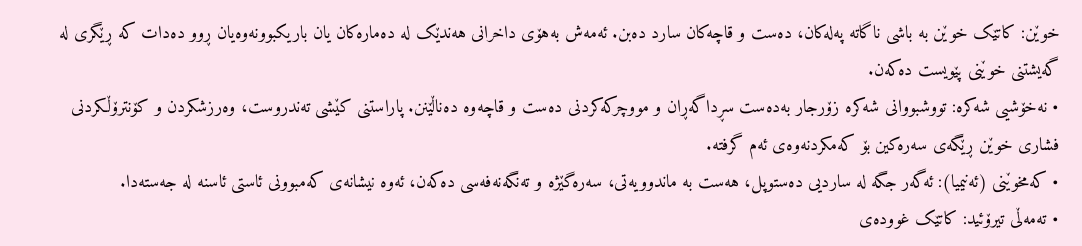خوێن: کاتێک خوێن بە باشی ناگاتە پەلەکان، دەست و قاچەکان سارد دەبن. ئەمەش بەهۆی داخرانی هەندێک لە دەمارەکان یان باریکبوونەوەیان ڕوو دەدات کە ڕێگری لە گەیشتنی خوێنی پێویست دەکەن.
• نەخۆشیی شەکرە: تووشبووانی شەکرە زۆرجار بەدەست سڕداگەڕان و مووچرکەکردنی دەست و قاچەوە دەناڵێنن. پاراستنی کێشی تەندروست، وەرزشکردن و کۆنترۆڵکردنی فشاری خوێن ڕێگەی سەرەکین بۆ کەمکردنەوەی ئەم گرفتە.
• کەمخوێنی (ئەنیمیا): ئەگەر جگە لە ساردیی دەستوپل، هەست بە ماندوویەتی، سەرەگێژە و تەنگەنەفەسی دەکەن، ئەوە نیشانەی کەمبوونی ئاستی ئاسنە لە جەستەدا.
• تەمەڵی تیرۆئید: کاتێک غوودەی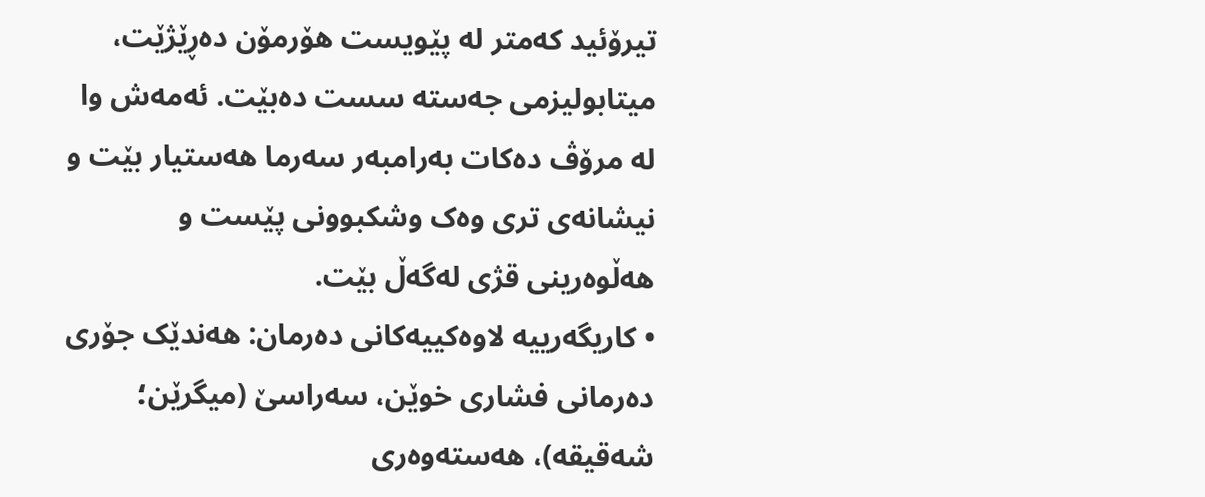تیرۆئید کەمتر لە پێویست هۆرمۆن دەڕێژێت، میتابولیزمی جەستە سست دەبێت. ئەمەش وا لە مرۆڤ دەکات بەرامبەر سەرما هەستیار بێت و نیشانەی تری وەک وشکبوونی پێست و هەڵوەرینی قژی لەگەڵ بێت.
• کاریگەرییە لاوەکییەکانی دەرمان: هەندێک جۆری دەرمانی فشاری خوێن، سەراسێ (میگرێن؛ شەقیقە)، هەستەوەری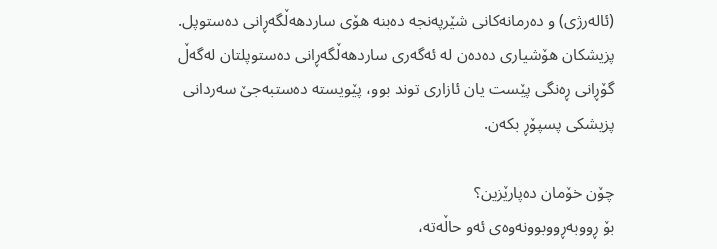(ئالەرژی) و دەرمانەکانی شێرپەنجە دەبنە هۆی ساردهەڵگەڕانی دەستوپل.
پزیشكان هۆشیاری دەدەن لە ئەگەری ساردهەڵگەڕانی دەستوپلتان لەگەڵ گۆڕانی ڕەنگی پێست یان ئازاری توند بوو، پێویستە دەستبەجێ سەردانی پزیشکی پسپۆڕ بکەن.

چۆن خۆمان دەپارێزین؟
بۆ ڕووبەڕووبوونەوەی ئەو حاڵەتە،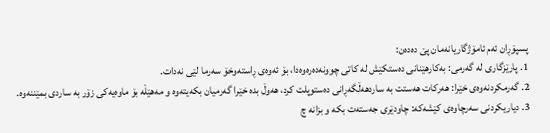پسپۆڕان ئەم ئامۆژگاریانەمان پێ دەدەن:
1. پارێزگاری لە گەرمی: بەکارهێنانی دەستکێش لە کاتی چوونەدەرەوەدا، بۆ ئەوەی ڕاستەوخۆ سەرما لێی نەدات.
2. گەرمکردنەوەی خێرا: هەرکات هەستت بە ساردهەڵگەڕانی دەستوپلت کرد، هەوڵ بدە خێرا گەرمیان بکەیتەوە و مەهێڵە بۆ ماوەیەکی زۆر بە ساردی بمێننەوە.
3. دیاریکردنی سەرچاوەی کێشەکە: چاودێری جەستەت بکە و بزانە چ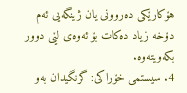هۆکارێکی دەروونی یان ژینگەیی ئەم دۆخە زیاد دەکات بۆ ئەوەی لێی دوور بکەویتەوە.
4. سیستمی خۆراکی: گرنگیدان بەو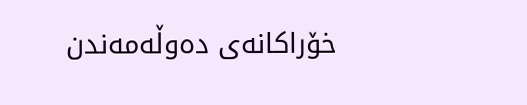خۆراکانەی دەوڵەمەندن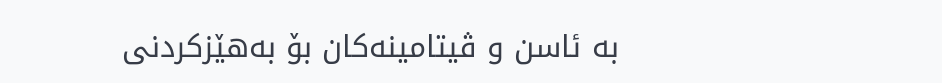بە ئاسن و ڤیتامینەکان بۆ بەهێزکردنی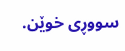سووڕی خوێن.